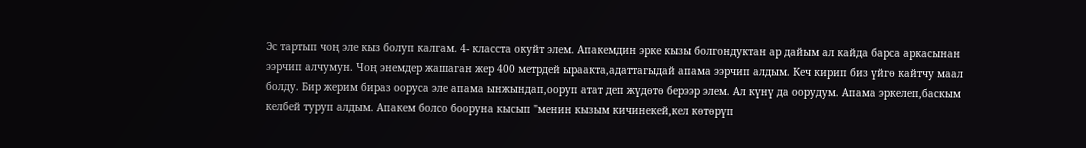Эс тартып чоң эле кыз болуп калгам. 4- класста окуйт элем. Апакемдин эрке кызы болгондуктан ар дайым ал кайда барса аркасынан ээрчип алчумун. Чоң энемдер жашаган жер 400 метрдей ыраакта,адаттагыдай апама ээрчип алдым. Кеч кирип биз үйгө кайтчу маал болду. Бир жерим бираз ооруса эле апама ынжындап,ооруп атат деп жүдөтө берээр элем. Ал күнү да оорудум. Апама эркелеп,баскым келбей туруп алдым. Апакем болсо бооруна кысып "менин кызым кичинекей,кел көтөрүп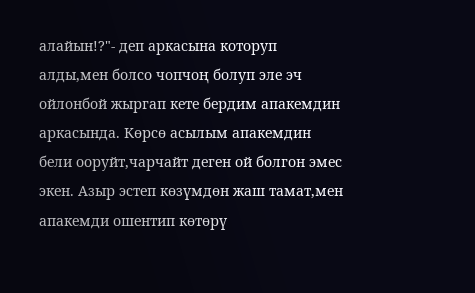алайын!?"- деп аркасына которуп алды,мен болсо чопчоң болуп эле эч ойлонбой жыргап кете бердим апакемдин аркасында. Көрсө асылым апакемдин бели ооруйт,чарчайт деген ой болгон эмес экен. Азыр эстеп көзүмдөн жаш тамат,мен апакемди ошентип көтөрү